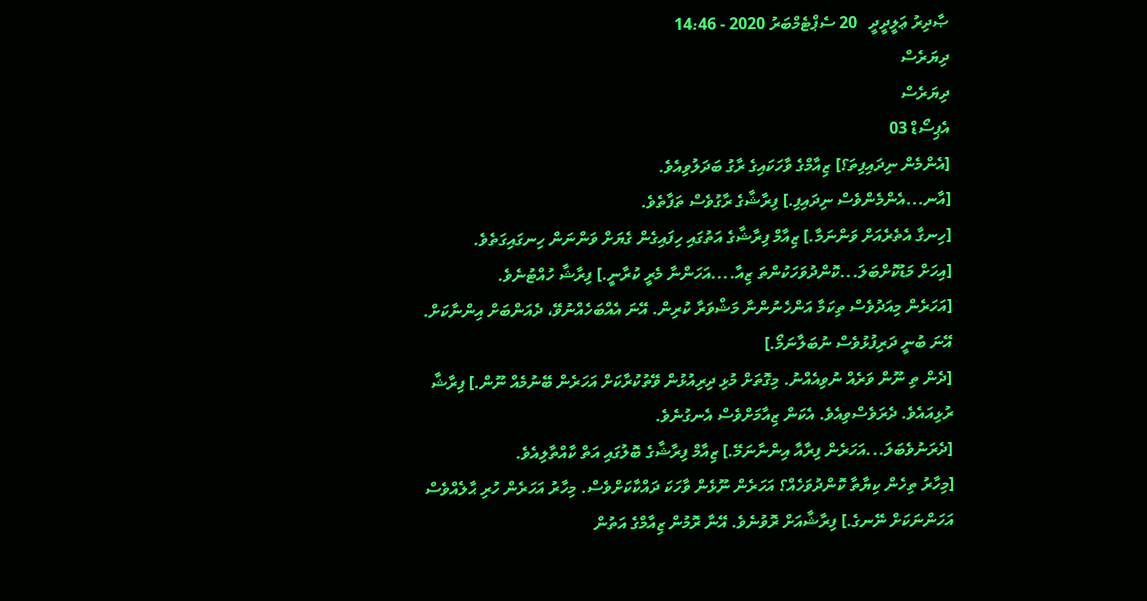ޞާދިރު ޢަލީދީދީ   20 ސެޕްޓެމްބަރު 2020 - 14:46
ދިޔަރެސް
ދިޔަރެސް
އެޕިސޯޑް 03
[އެންމެން ނިދައިފިތަ؟] ޒިއާމްގެ ވާހަކައިގެ ރާގު ބަދަލުވިއެވެ.
[އާނ...އެންމެންވެސް ނިދައިފި.] ފިރާޝާގެ ރާގުވެސް ތަފާތެވެ.
[ހިނގާ އެތެރެއަށް ވަންނަމާ.] ޒިއާމް ފިރާޝާގެ އަތުގައި ހިފައިގެން ގެޔަށް ވަންނަން ހިނގައިގަތެވެ.
[އިހަށް މަޑުކޮށްބަލަ...ކޮންދުވަހަކުންތަ ޒިއާ....އަހަންނާ މެރީ ކުރާނީ.] ފިރާޝާ ހުއްޓުނެވެ.
[އަހަރެން މިއަދުވެސް ތިކަމާ އަންހެނުންނާ މަޝްވަރާ ކުރިން. އޭނަ އެއްބަހެއްނުވޭ، ދެއަންބަށް އިންނާކަށް. އޭނަ ބުނީ ދަރިފުޅުވެސް ނުބަލާނަމޯ.]
[ދެން ތި ނޫން ވަރެއް ނުވިއެއްނު. މިގޮތަށް މުޅި ދިރިއުޅުން ވޭތުކުރާކަށް އަހަރެން ބޭނުމެއް ނޫން.] ފިރާޝާ ރުޅިއައެވެ. ދެރަވެސްވިއެވެ. އެކަން ޒިއާމަށްވެސް އެނގުނެވެ.
[ދެރަނުވެބަލަ...އަހަރެން ފިރާއާ އިންނާނަމޭ.] ޒިއާމް ފިރާޝާގެ ބޮލުގައި އަތް ކާއްތާލިއެވެ.
[މިހާރު ތިހެން ކިޔާތާ ކޮންދުވަހެއް؟ އަހަރެން ނޫޅެން ވާހަކަ ދައްކާކަށްވެސް. މިހާރު އަހަރެން ހުރި ޙާލެއްވެސް އަހަންނަކަށް ނޭނގެ.] ފިރާޝާއަށް ރޮވުނެވެ. އޭނާ ރޮމުން ޒިއާމްގެ އަތުން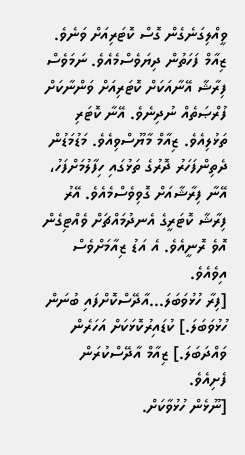ވީއްލިގަނެގެން ގޮސް ކޮޓަރިއަށް ވަނެވެ. ޒިއާމް ފަހަތުން ދިޔަވެސްމެއެވެ. ނަމަވެސް ފިރާޝާ އޭނާއަކަށް ކޮޓަރިއަށް ވަންނާކަށް ފުރްޞަތެއް ނުދިނެވެ. އޭނާ ކޮޓަރި ތަޅުލިއެވެ. ޒިއާމް މާޔޫސްވިއެވެ. މަޑުމަޑުން ދެތިންފަހަރު ދޮރުގެ ތަޅުގައި ހިފާލުމަށްފަހު، އޭނާ ފިރާޝާއަށް ގޮވިވެސްމެއެވެ. އޭރު ފިރާޝާ ކޮޓަރީގެ އެނދުމައްޗަށް ވެއްޓިގެން އޮވެ ރޮނީއެވެ. އެ އަޑު ޒިއާމަށްވެސް އިވެއެވެ.
[ފިރާ ހުޅުވަބަލަ...އާދޭސްކޮށްފައި ބުނަން ހުޅުވަބަލަ.] ކުޑައިރުކޮޅަކަށް އަހަރެން ވައްދަބަލަ.] ޒިއާމް އާދޭސްކުރަން ފެށިއެވެ.
[ނޫޅެން ހުޅުވާކަށް.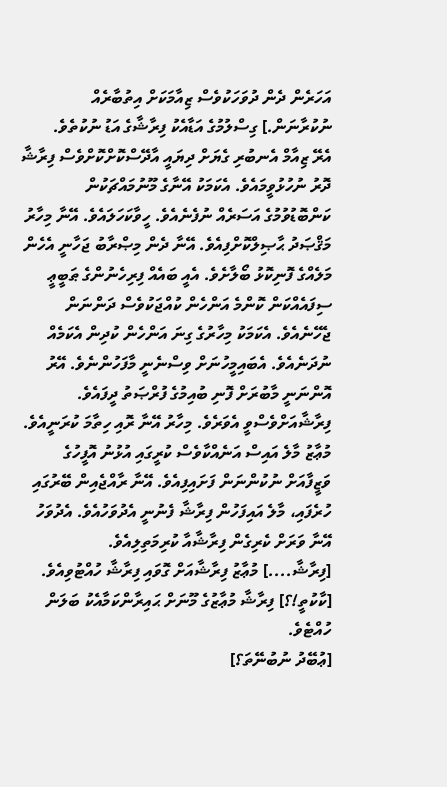އަހަރެން ދެން ދުވަހަކުވެސް ޒިއާމަކަށް އިތުބާރެއް ނުކުރާނަން.] ގިސްލުމުގެ އަޑާއެކު ފިރާޝާގެ އަޑު ނުކުތެވެ.
އެރޭ ޒިއާމް އެނބުރި ގެޔަށް ދިޔައީ އާދޭސްކޮށްކޮށްވެސް ފިރާޝާ ދޮރު ނުހުޅުވީމައެވެ. އެކަމަކު އޭނާގެ މޫނުމައްޗަކުން ކަންބޮޑުވުމުގެ އަސަރެއް ނުފެނެއެވެ. ހީވާކަހަލައެވެ. އޭނާ މިހާރު މަޤްޞަދު ޙާޞިލްކޮށްފިއެވެ. އޭނާ ދެން މިޞްރާބު ޖަހާނީ އެހެން މަލެއްގެ ފޮނިކޮޅު ބޯލާށެވެ. އެއީ ބައެއް ފިރިހެނުންގެ ޠަބީޢީ ސިފައެއްކަން ކޮންމެ އަންހެން ކުއްޖަކުވެސް ދަންނަން ޖެހޭނެއެވެ. އެކަމަކު މިހާރުގެ ގިނަ އަންހެން ކުދިން އެކަމެއް ނުދަނެއެވެ. އެބައިމީހުނަށް ވިސްނެނީ މާފަހުންނެވެ. އޭރު އޮންނަނީ މާބުރަށް ފޮނި ބުއިމުގެ ފުރްޞަތު ދީފައެވެ.
ފިރާޝާއަށްވެސްވީ އެވަރެވެ. މިހާރު އޭނާ ރޮއި ހިތާމަ ކުރަނީއެވެ.
މުޢާޒު މާލެ އައިސް އަނެއްކާވެސް ކުރީގައި އުޅުނު އޮފީހުގެ ވަޒީފާއަށް ނުކުންނަން ފަށައިފިއެވެ. އޭނާ ރާއްޖެއިން ބޭރުގައި ހުރެފައި، މާލެ އައިފަހުން ފިރާޝާ ފެނުނީ އެދުވަހުއެވެ. އެދުވަހު އޭނާ ވަރަށް ކެރިގެން ފިރާޝާއާ ކުރިމަތިލިއެވެ.
[ފިރާޝާ....] މުޢާޒު ފިރާޝާއަށް ގޮވައި ފިރާޝާ ހުއްޓުވިއެވެ.
[ކާކުތީ!؟] ފިރާޝާ މުޢާޒުގެ މޫނަށް ޙައިރާންކަމާއެކު ބަލަން ހުއްޓެވެ.
[ޢުބޭދު ނުބުނޭތަ؟]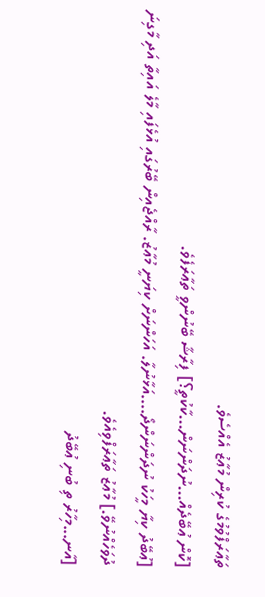ތަޢާރަފްވުމުގެ ކުރިން މުޢާޒު އެއްސެވެ.
[ކޮން ޢުބޭދެއް...ނުދަންނަން...ކާކުތީ؟] ފިރާޝާ ބޭނުންވީ ތަޢާރަފެވެ.
[ޢުބޭދު ކިޔާ މީހަކު ނުދަންނަންދޯ....އަޅާނުލާ. އަހަންނަށް ކިޔަނީ މުޢާޒު. ރާއްޖެއިން ބޭރުގައި އުޅެފައި މާލެ އައިތާ އަދި މާގިނަ ދުވަހެއްނުވޭ.] މުޢާޒު ތަޢާރަފްވިއެވެ.
[އާނ...މިހާރު ތި ބުނި ޢުބޭދު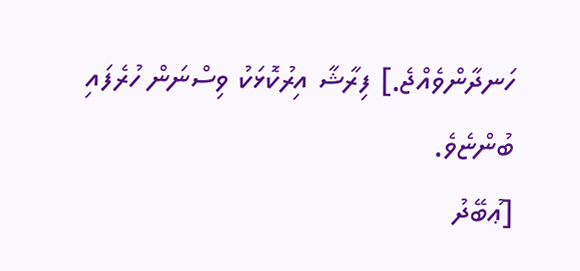ހަނދާންވެއްޖެ.] ފިރާޝާ އިރުކޮޅަކު ވިސްނަން ހުރެފައި ބުންޏެވެ.
[ޢުބޭދު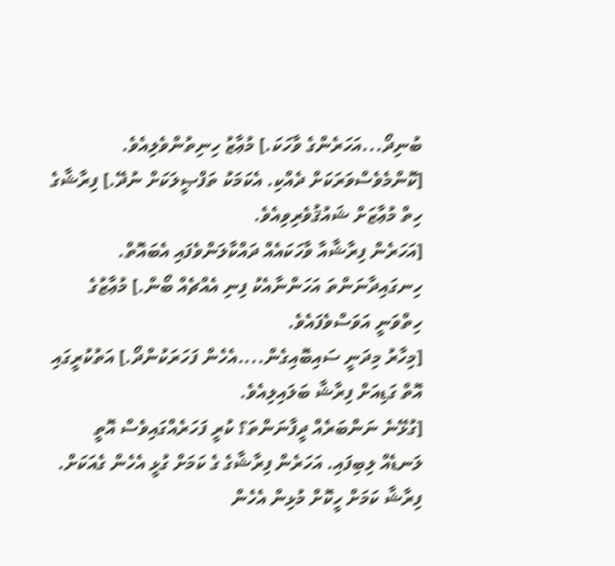ބުނިދޯ...އަހަރެންގެ ވާހަކަ.] މުޢާޒު ހިނިތުންވެލިއެވެ.
[ކޮންމެވެސްވަރަކަށް ދެއްކި. އެކަމަކު ތަފްޞީލަކަށް ނުދޭ.] ފިރާޝާގެ ހިތް މުޢާޒަށް ޝައުޤުވެރިވިއެވެ.
[އަހަރެން ފިރާޝާއާ ވާހަކައެއް ދައްކާލަންވެފައި އެބައޮތް. ހިނގައިދާނަންތަ އަހަންނާއެކު ފިނި އެއްޗެއް ބޯން.] މުޢާޒުގެ ހިތްވަނީ އަވަސްވެފައެވެ.
[މިހާރު މިދަނީ ސައިބޮއިގެން....އެހެން ފަހަރަކުންދޯ.] އަތުކުރީގައި އޮތް ގަޑިއަށް ފިރާޝާ ބަލައިލިއެވެ.
[ގުޅޭނެ ނަންބަރެއް ދީފާނަންތަ؟ ކުރީ ފަހަރެއްގައިވެސް އޮތީ ލަނޑެއް ލިބިފައި. އަހަރެން ފިރާޝާގެ ގެ ކަމަށް ގުޅީ އެހެން ގެއަކަށް. ފިރާޝާ ކަމަށް ހީކޮށް މުޅިން އެހެން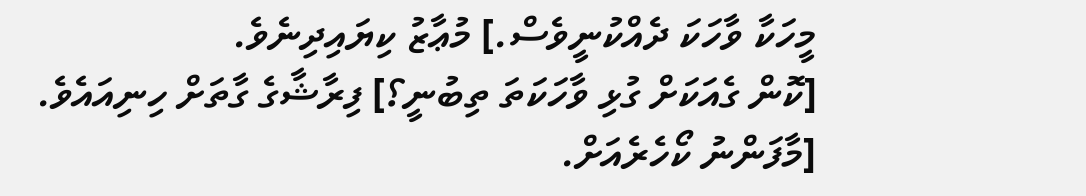މީހަކާ ވާހަކަ ދެއްކުނީވެސް.] މުޢާޒު ކިޔައިދިނެވެ.
[ކޮން ގެއަކަށް ގުޅި ވާހަކަތަ ތިބުނީ؟] ފިރާޝާގެ ގާތަށް ހިނިއައެވެ.
[މާފަންނު ކޯހެރެއަށް.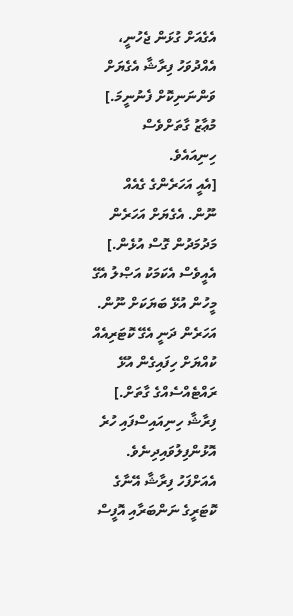އެގެއަށް ގުޅަން ޖެހުނީ، އެއްދުވަހު ފިރާޝާ އެގެޔަށް ވަންނަނިކޮށް ފެނުނީމަ.] މުޢާޒު ގާތަށްވެސް ހިނިއައެވެ.
[އެއީ އަހަރެންގެ ގެއެއް ނޫން. އެގެޔަށް އަހަރެން މަދުމަދުން ގޮސް އުޅެން.] އެއީވެސް އެކަމަކު އަޞްލު އެގޭ މީހުން އުޅޭ ބަޔަކަށް ނޫން. އަހަރެން ދަނީ އެގޭ ކޮޓަރިއެއް ކުއްޔަށް ހިފައިގެން އުޅޭ ރައްޓެއްސެއްގެ ގާތަށް.] ފިރާޝާ ހިނިއައިސްފައި ހުރެ އޮޅުންފިލުވައިދިނެވެ.
އެއަށްފަހު ފިރާޝާ އޭނާގެ ކޮޓަރީގެ ނަންބަރާއި އޮފީސް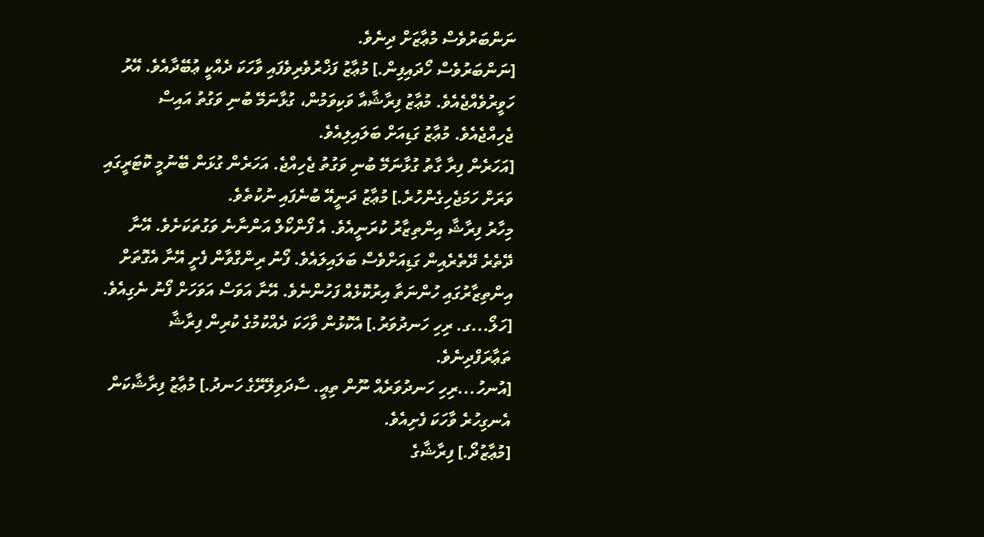ނަންބަރުވެސް މުޢާޒަށް ދިނެވެ.
[ނަންބަރުވެސް ހޯދައިފިން.] މުޢާޒު ފަޚްރުވެރިވެފައި ވާހަކަ ދެއްކީ ޢުބޭދާއެވެ. އޭރު ހަވީރުވެއްޖެއެވެ. މުޢާޒު ފިރާޝާއާ ވަކިވަމުން، ގުޅާނަމޭ ބުނި ވަގުތު އައިސް ޖެހިއްޖެއެވެ. މުޢާޒު ގަޑިއަށް ބަލައިލިއެވެ.
[އަހަރެން ފިރާ ގާތު ގުޅާނަމޭ ބުނި ވަގުތު ޖެހިއްޖެ. އަހަރެން ގުޅަން ބޭނުމީ ކޮޓަރީގައި ވަރަށް ހަމަޖެހިގެންހުރެ.] މުޢާޒު ދަނީއޭ ބުނެފައި ނުކުތެވެ.
މިހާރު ފިރާޝާ އިންތިޒާރު ކުރަނީއެވެ. އެ ފޯންކޯލް އަންނާނެ ވަގުތަކަށެވެ. އޭނާ ދޭތެރެ ދޭތެރެއިން ގަޑިއަށްވެސް ބަލައިލައެވެ. ފޯނު ރިންގްވާން ފެށީ އޭނާ އެގޮތަށް އިންތިޒާރުގައި ހުންނަތާ އިރުކޮޅެއް ފަހުންނެވެ. އޭނާ އަވަސް އަވަހަށް ފޯނު ނެގިއެވެ.
[ހަލޯ...ގ. ރިހި ހަނދުވަރު.] އެކޮޅުން ވާހަކަ ދެއްކުމުގެ ކުރިން ފިރާޝާ ތަޢާރަފްދިނެވެ.
[އުނހު...ރިހި ހަނދުވަރެއް ނޫން ތިއީ. ސާދަވިލޭރޭގެ ހަނދު.] މުޢާޒު ފިރާޝާކަން އެނގިހުރެ ވާހަކަ ފެށިއެވެ.
[މުޢާޒުދޯ.] ފިރާޝާގެ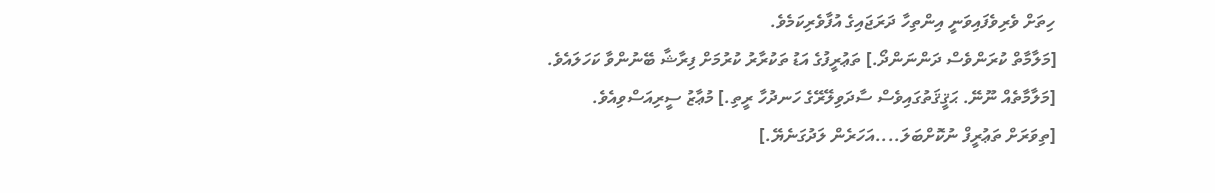ހިތަށް ވެރިވެފައިވަނީ އިންތިހާ ދަރަޖައިގެ އުފާވެރިކަމެވެ.
[މަލާމާތް ކުރަންވެސް ދަންނަންދޯ.] ތަޢުރީފުގެ އަޑު ތަކުރާރު ކުރުމަށް ފިރާޝާ ބޭނުންވާ ކަހަލައެވެ.
[މަލާމާތެއް ނޫނޭ. ޙަޤީޤަތުގައިވެސް ސާދަވިލޭރޭގެ ހަނދުހާ ރީތި.] މުޢާޒު ސީރިއަސްވިއެވެ.
[ތިވަރަށް ތަޢުރީފް ނުކޮށްބަލަ....އަހަރެން ލަދުގަނެޔޭ.]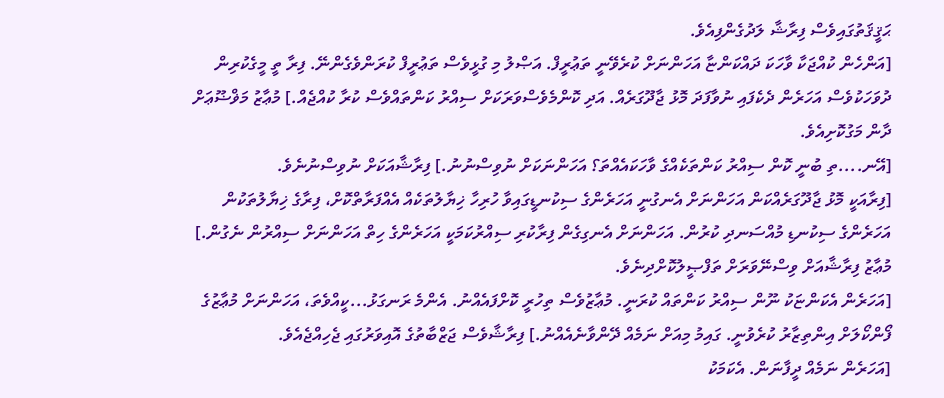ޙަޤީޤަތުގައިވެސް ފިރާޝާ ލަދުގެންފިއެވެ.
[އަންހެން ކުއްޖަކާ ވާހަކަ ދައްކަންޏާ އަހަންނަށް ކުރެވޭނީ ތަޢުރީފް. އަޞްލު މި ގުޅީވެސް ތަޢުރީފް ކުރަންވެގެންނޭ. ފިރާ ތީ މީގެކުރިން ދުވަހަކުވެސް އަހަރެން ދެކެފައި ނުވާފަދަ މޮޅު ޖާދޫގަރެއް. އަދި ކޮންމެވެސްވަރަކަށް ސިއްރު ކަންތައްވެސް ކުރާ ކުއްޖެއް.] މުޢާޒު މަޥްޟޫޢަށް ދާން މަގުކޮށިއެވެ.
[އޭނ....ތި ބުނީ ކޮން ސިއްރު ކަންތަކެއްގެ ވާހަކައެއްތަ؟ އަހަންނަކަށް ނުވިސްނުނު.] ފިރާޝާއަކަށް ނުވިސްނުނެވެ.
[ފިރާއަކީ މޮޅު ޖާދޫގަރެއްކަން އަހަންނަށް އެނގުނީ އަހަރެންގެ ސިކުނޑީގައިވާ ހުރިހާ ޚިޔާލުތަކެއް އެއްފަރާތްކޮށް، ފިރާގެ ޚިޔާލުތަކުން އަހަރެންގެ ސިކުނޑި މުއްސަނދި ކުރުން. އަހަންނަށް އެނގިގެން ފިރާކުރި ސިއްރުކަމަކީ އަހަރެންގެ ހިތް އަހަންނަށް ސިއްރުން ނެގުން.] މުޢާޒު ފިރާޝާއަށް ވިސްނޭވަރަށް ތަފްޞީލުކޮށްދިނެވެ.
[އަހަރެން އެކަންޏަކު ނޫން ސިއްރު ކަންތައް ކުރަނީ. މުޢާޒުވެސް ތިހުރީ ކޮށްފައެއްނު. އެންމެ ރަނގަޅު...ކީއްވެތަ، އަހަންނަށް މުޢާޒުގެ ފޯންކޯލަށް އިންތިޒާރު ކުރެވުނީ. ގައިމު މިއަށް ނަމެއް ދޭންވާނެއެއްނު.] ފިރާޝާވެސް ޖަޒްބާތުގެ އޮއިވަރުގައި ޖެހިއްޖެއެވެ.
[އަހަރެން ނަމެއް ދީފާނަން. އެކަމަކު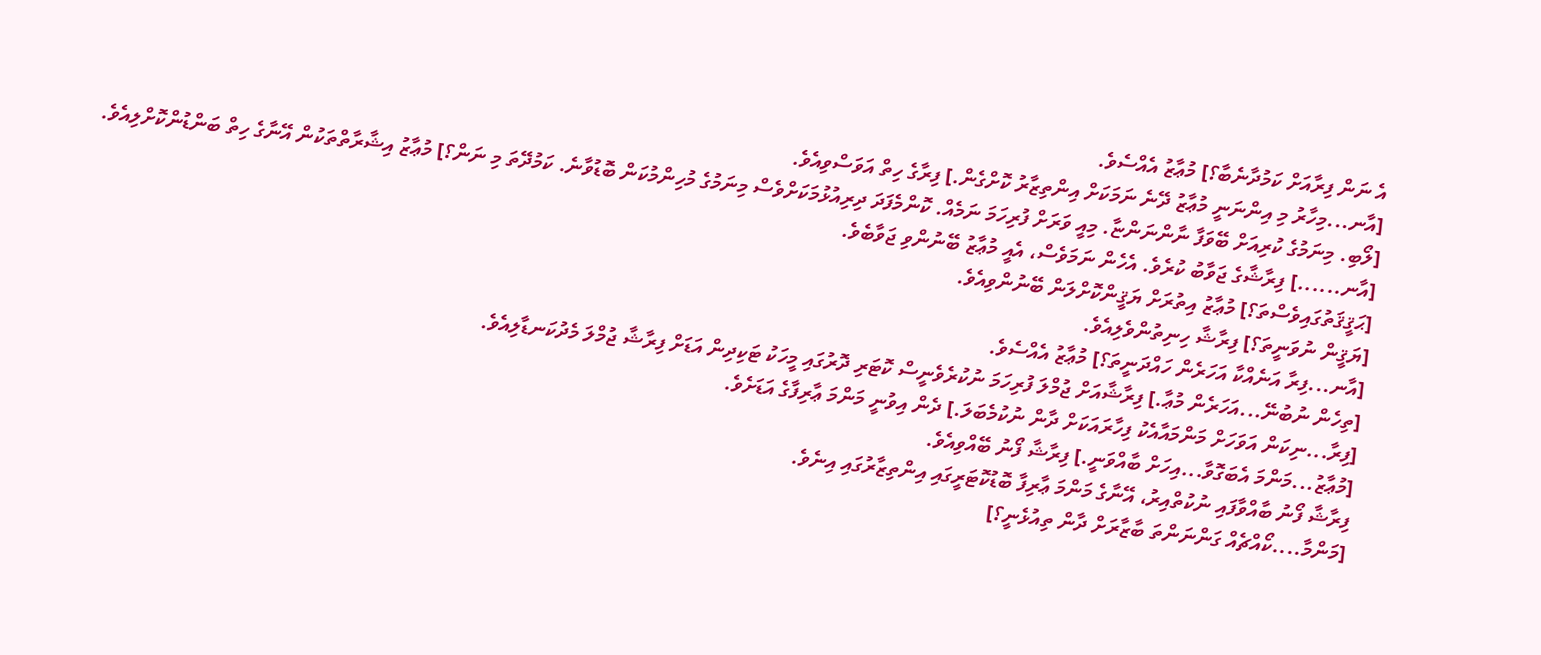އެ ނަން ފިރާއަށް ކަމުދާނެބާ؟] މުޢާޒު އެއްސެވެ.
[އާނ...މިހާރު މި އިންނަނީ މުޢާޒު ދޭނެ ނަމަކަށް އިންތިޒާރު ކޮށްގެން.] ފިރާގެ ހިތް އަވަސްވިއެވެ.
[ލޯބި. މިނަމުގެ ކުރިއަށް ބޭވަފާ ނާންނަންޏާ. މިއީ ވަރަށް ފުރިހަމަ ނަމެއް. ކޮންމެފަދަ ދިރިއުޅުމަކަށްވެސް މިނަމުގެ މުހިންމުކަން ބޮޑުވާނެ. ކަމުދޭތަ މި ނަން؟] މުޢާޒު އިޝާރާތްތަކުން އޭނާގެ ހިތް ބަންޑުންކޮށްލިއެވެ.
[އާނ......] ފިރާޝާގެ ޖަވާބު ކުރެވެ. އެހެން ނަމަވެސް، އެއީ މުޢާޒު ބޭނުންވި ޖަވާބެވެ.
[ޙަޤީޤަތުގައިވެސްތަ؟] މުޢާޒު އިތުރަށް ޔަޤީންކޮށްލަން ބޭނުންވިއެވެ.
[ޔަޤީން ނުވަނީތަ؟] ފިރާޝާ ހިނިތުންވެލިއެވެ.
[އާނ...ފިރާ އަނެއްކާ އަހަރެން ހައްދަނީތަ؟] މުޢާޒު އެއްސެވެ.
[ތިހެން ނުބުނޭ...އަހަރެން މުޢާ.] ފިރާޝާއަށް ޖުމްލަ ފުރިހަމަ ނުކުރެވެނީސް ކޮޓަރި ދޮރުގައި މީހަކު ޓަކިދިން އަޑަށް ފިރާޝާ ޖުމްލަ މެދުކަނޑާލިއެވެ.
[ފިރާ...ނިކަން އަވަހަށް މަންމައާއެކު ފިހާރައަކަށް ދާން ނުކުމެބަލަ.] ދެން އިވުނީ މަންމަ ޢާރިފާގެ އަޑަށެވެ.
[މުޢާޒު...މަންމަ އެބަގޮވާ...އިހަށް ބާއްވަނީ.] ފިރާޝާ ފޯނު ބޭއްވިއެވެ.
ފިރާޝާ ފޯނު ބާއްވާފައި ނުކުތްއިރު، އޭނާގެ މަންމަ ޢާރިފާ ބޮޑުކޮޓަރީގައި އިންތިޒާރުގައި އިނެވެ.
[މަންމާ....ކޯއްޗެއް ގަންނަންތަ ބާޒާރަށް ދާން ތިއުޅެނީ؟]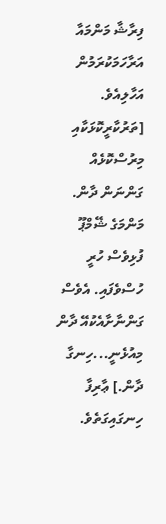ފިރާޝާ މަންމައާ އަރާހަމަކުރަމުން އަހާލިއެވެ.
[ތަރުކާރީކޮޅަކާއި މިރުސްކޮޅެއް ގަންނަން ދާން. މަންމަގެ ޝޭމްޕޫ ފުޅިވެސް ހުރީ ހުސްވެފައި. އެވެސް ގަންނާށާއެކުއޭ ދާން މިއުޅެނީ...ހިނގާ ދާން.] ޢާރިފާ ހިނގައިގަތެވެ.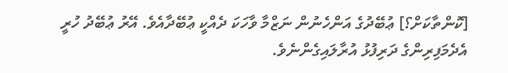[ކޮންތާކަށް؟] ޢުބޭދުގެ އަންހެނުން ނަޒްމާ ވާހަކަ ދެއްކީ ޢުބޭދާއެވެ. އޭރު ޢުބޭދު ހުރީ އެދެމަފިރިންގެ ދަރިފުޅު އުރާލައިގެންނެވެ.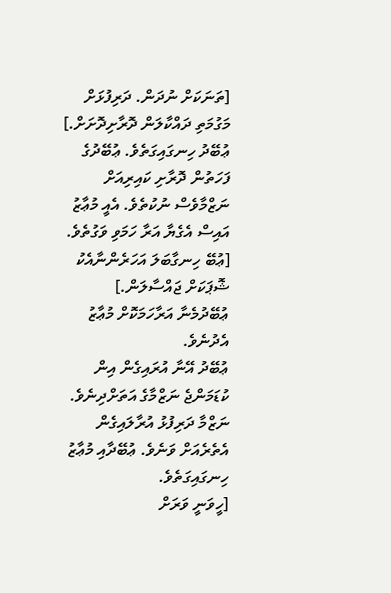[ތަނަކަށް ނުދަން. ދަރިފުޅަށް މަގުމަތި ދައްކާލަން ދޮރާށިދޮށަށް.] ޢުބޭދު ހިނގައިގަތެވެ. ޢުބޭދުގެ ފަހަތުން ދޮރާށި ކައިރިއަށް ނަޒްމާވެސް ނުކުތެވެ. އެއީ މުޢާޒު އައިސް އެގެޔާ އަރާ ހަމަވި ވަގުތެވެ.
[ޢުބޭ ހިނގާބަލަ އަހަރެންނާއެކު ޝޮޕަކަށް ޖައްސާލަން.] ޢުބޭދުމެނާ އަރާހަމަކޮށް މުޢާޒު އެދުނެވެ.
ޢުބޭދު އޭނާ އުރައިގެން އިން ކުޑަމަންޖެ ނަޒްމާގެ އަތަށްދިނެވެ. ނަޒްމާ ދަރިފުޅު އުރާލައިގެން އެތެރެއަށް ވަނެވެ. ޢުބޭދާއި މުޢާޒު ހިނގައިގަތެވެ.
[ހީވަނީ ވަރަށް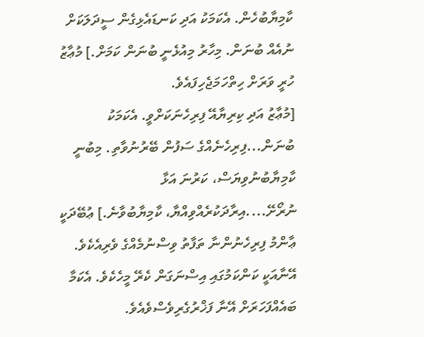ކާމިޔާބުހެން. އެކަމަކު އަދި ކަނޑައެޅިގެން ސީދަލަކަށް ނުއެއް ބުނަން. މިހާރު މިއުޅެނީ ބުނަން ކަމަށް.] މުޢާޒު ހުރީ ވަރަށް ހިތްހަމަޖެހިފައެވެ.
[މުޢާޒު އަދި ކިރިޔާއޭ ފިރިހެނަކަށްވީ. އެކަމަކު ބުނަން...ފިރިހެނެއްގެ ސަފުން ބޭރުނުވާތި. މިބުނީ ކާމިޔާބުނުވިޔަސް، ކަރުނަ އަޅާ ނުރޯށޭ....އިރާދަކުރެއްވިއްޔާ، ކާމިޔާބުވާނެ.] ޢުބޭދަކީ ޢާންމު ފިރިހެނުންނާ ތަފާތު ވިސްނުމެއްގެ ވެރިއެކެވެ. އޭނާއަކީ ކަންކަމުގައި އިސްނަގަން ކެރޭ މީހެކެވެ. އެކަމާ ބައެއްފަހަރަށް އޭނާ ފަޚްރުގެރިވެސްވެއެވެ.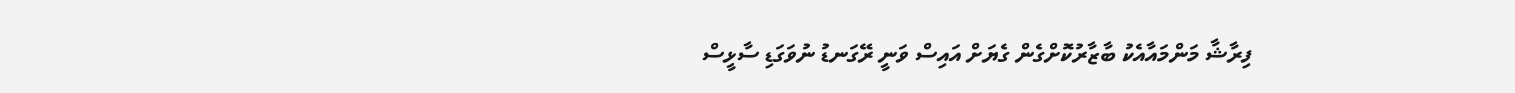ފިރާޝާ މަންމައާއެކު ބާޒާރުކޮށްގެން ގެޔަށް އައިސް ވަނީ ރޭގަނޑު ނުވަގަޑި ސާޅީސް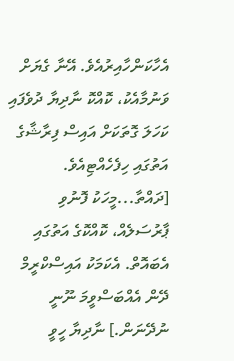އެހާކަންހާއިރުއެވެ. އޭނާ ގެޔަށް ވަނުމާއެކު، ކޮއްކޮ ނާދިޔާ ދުވެފައި ކަހަލަ ގޮތަކަށް އައިސް ފިރާޝާގެ އަތުގައި ހިފެހެއްޓިއެވެ.
[ދައްތާ...މީހަކު ފޮނުވި ޕާރުސަލެއް، ކޮއްކޮގެ އަތުގައި އެބައޮތް. އެކަމަކު އައިސްކްރީމް ދޭން އެއްބަސްވީމަ ނޫނީ ނުދޭނަން.] ނާދިޔާ ހީވީ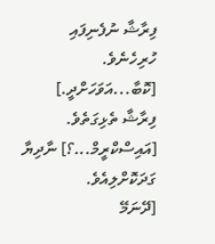ފިރާޝާ ނުފެނިފައި ހުރިހެނެވެ.
[ކޮބާ...އަވަހަށްދީ.] ފިރާޝާ ތެޅިގަތެވެ.
[އައިސްކްރީމް...؟] ނާދިޔާ ގަދަކޮށްލިއެވެ.
[ދޭނަމޭ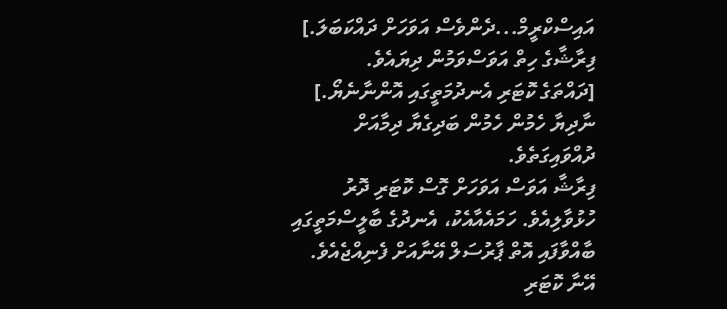އައިސްކްރީމް...ދެންވެސް އަވަހަށް ދައްކަބަލަ.] ފިރާޝާގެ ހިތް އަވަސްވަމުން ދިޔައެވެ.
[ދައްތަގެ ކޮޓަރި އެނދުމަތީގައި އޮންނާނެޔޯ.] ނާދިޔާ ހެމުން ހެމުން ބަދިގެޔާ ދިމާއަށް ދުއްވައިގަތެވެ.
ފިރާޝާ އަވަސް އަވަހަށް ގޮސް ކޮޓަރި ދޮރު ހުޅުވާލިއެވެ. ހަމައެއާއެކު، އެނދުގެ ބާލީސްމަތީގައި ބާއްވާފައި އޮތް ޕާރުސަލް އޭނާއަށް ފެނިއްޖެއެވެ. އޭނާ ކޮޓަރި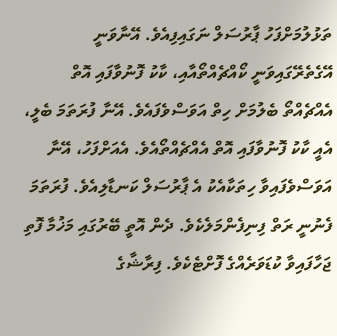ތަޅުލުމަށްފަހު ޕާރުސަލް ނަގައިފިއެވެ. އޭނާވަނީ އޭގެތެރޭގައިވަނީ ކޯއްޗެއްތޯއާއި، ކާކު ފޮނުވާފައި އޮތް އެއްޗެއްތޯ ބެލުމަށް ހިތް އަވަސްވެފައެވެ. އޭނާ ފުރަތަމަ ބެލީ، އެއީ ކާކު ފޮނުވާފައި އޮތް އެއްޗެއްތޯއެވެ. އެއަށްފަހު، އޭނާ އަވަސްވެފައިވާ ހިތަކާއެކު އެ ޕާރުސަލް ކަނޑާލިއެވެ. ފުރަތަމަ ފެނުނީ ރަތް ފިނިފެންމަލެކެވެ. ދެން އޮތީ ބޭރުގައި މަޚުމާ ފޮތި ޖަހާފައިވާ ކުޑަވަރެއްގެ ފޮށްޓެކެވެ. ފިރާޝާގެ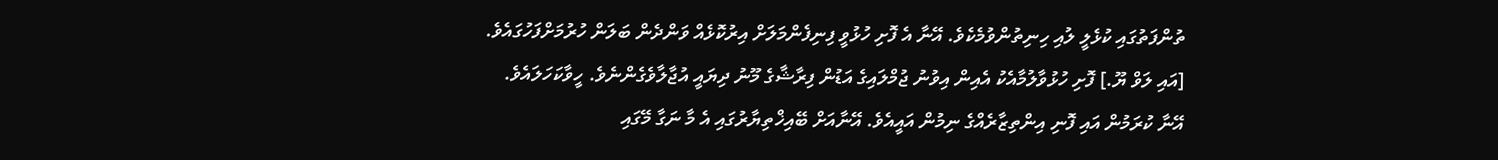ތުންފަތުގައި ކުޅެލީ ލުއި ހިނިތުންވުމެކެވެ. އޭނާ އެ ފޮށި ހުޅުވީ ފިނިފެންމަލަށް އިރުކޮޅެއް ވަންދެން ބަލަން ހުރުމަށްފަހުގައެވެ.
[އައި ލަވް ޔޫ.] ފޮށި ހުޅުވާލުމާއެކު އެއިން އިވުނު ޖުމްލައިގެ އަޑުން ފިރާޝާގެ މޫނު ދިޔައީ އުޖާލާވެގެންނެވެ. ހީވާކަހަލައެވެ. އޭނާ ކުރަމުން އައި ފޮނި އިންތިޒާރެއްގެ ނިމުން އައީއެވެ. އޭނާއަށް ބޭއިޚްތިޔާރުގައި އެ މާ ނަގާ މޭގައި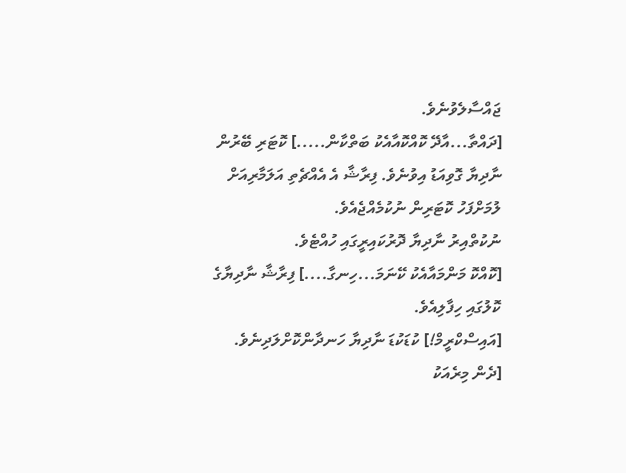ޖައްސާލެވުނެވެ.
[ދައްތާ...އާދޭ ކޮއްކޮއާއެކު ބަތްކާން.....] ކޮޓަރި ބޭރުން ނާދިޔާ ގޮވިއަޑު އިވުނެވެ. ފިރާޝާ އެ އެއްޗެތި އަލަމާރިއަށް ލުމަށްފަހު ކޮޓަރިން ނުކުމެއްޖެއެވެ.
ނުކުތްއިރު ނާދިޔާ ދޮރުކައިރީގައި ހުއްޓެވެ.
[ކޮއްކޮ މަންމައާއެކު ކޭނަމަ...ހިނގާ....] ފިރާޝާ ނާދިޔާގެ ކޮލުގައި ހިފާލިއެވެ.
[އައިސްކްރީމް!] ކުޑަކުޑަ ނާދިޔާ ހަނދާންކޮށްލަދިނެވެ.
[ދެން މިރެއަކު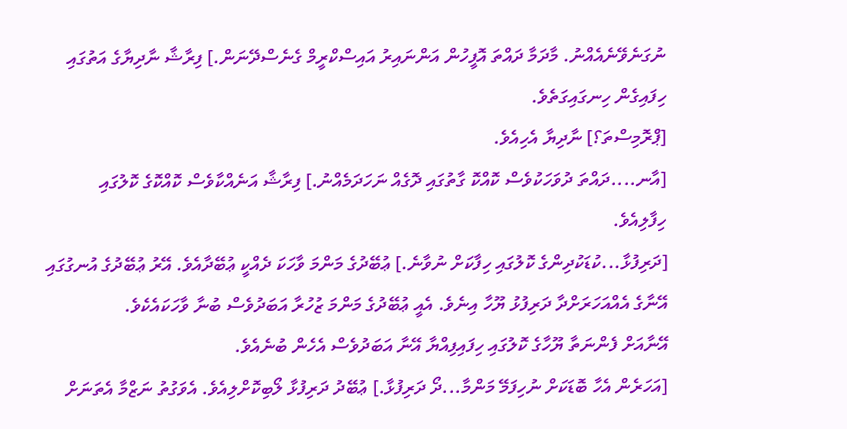ނުގަނެވޭނެއެއްނު. މާދަމާ ދައްތަ އޮފީހުން އަންނައިރު އައިސްކްރީމް ގެނެސްދޭނަން.] ފިރާޝާ ނާދިޔާގެ އަތުގައި ހިފައިގެން ހިނގައިގަތެވެ.
[ޕްރޮމިސްތަ؟] ނާދިޔާ އެހިއެވެ.
[އާނ....ދައްތަ ދުވަހަކުވެސް ކޮއްކޮ ގާތުގައި ދޮގެއް ނަހަދަމެއްނު.] ފިރާޝާ އަނެއްކާވެސް ކޮއްކޮގެ ކޮލުގައި ހިފާލިއެވެ.
[ދަރިފުޅާ...ކުޑަކުދިންގެ ކޮލުގައި ހިފާކަށް ނުވާނެ.] ޢުބޭދުގެ މަންމަ ވާހަކަ ދެއްކީ ޢުބޭދާއެވެ. އޭރު ޢުބޭދުގެ އުނގުގައި އޭނާގެ އެއްއަހަރަށްދާ ދަރިފުޅު ޔޫހާ އިނެވެ. އެއީ ޢުބޭދުގެ މަންމަ ޒުހުރާ އަބަދުވެސް ބުނާ ވާހަކައެކެވެ.
އޭނާއަށް ފެންނަތާ ޔޫހާގެ ކޮލުގައި ހިފައިފިއްޔާ އޭނާ އަބަދުވެސް އެހެން ބުނެއެވެ.
[އަހަރެން އެހާ ބޮޑަކަށް ނުހިފަމޭ މަންމާ...ދޯ ދަރިފުޅާ.] ޢުބޭދު ދަރިފުޅާ ލޯބިކޮށްލިއެވެ. އެވަގުތު ނަޒްމާ އެތަނަށް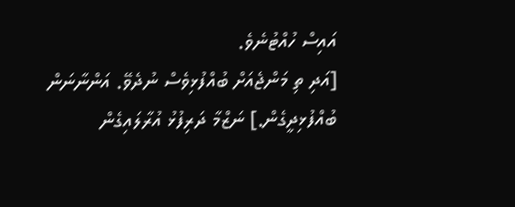އައިސް ހުއްޓުނެވެ.
[އަދި ތި މަންޖެއަށް ބުއްފުޅިވެސް ނުދެވޭ. އަންނާނަން ބުއްފުޅިދީގެން.] ނަޒްމާ ދަރިފުޅު އުރާލައިގެން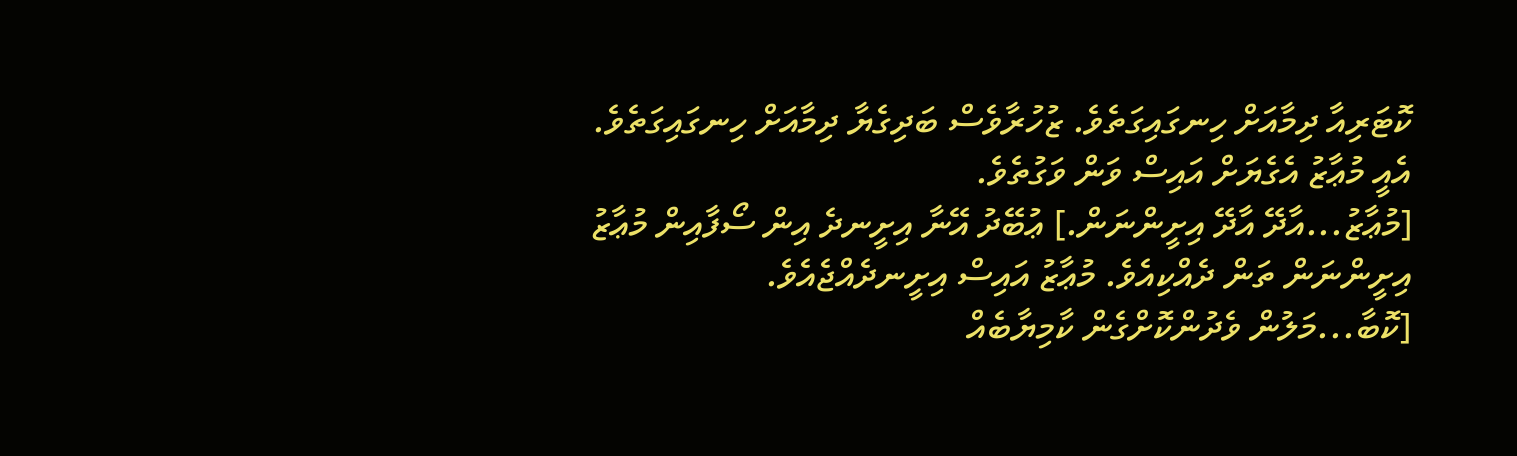ކޮޓަރިއާ ދިމާއަށް ހިނގައިގަތެވެ. ޒުހުރާވެސް ބަދިގެޔާ ދިމާއަށް ހިނގައިގަތެވެ.
އެއީ މުޢާޒު އެގެޔަށް އައިސް ވަން ވަގުތެވެ.
[މުޢާޒު...އާދޭ އާދޭ އިށީންނަން.] ޢުބޭދު އޭނާ އިށީނދެ އިން ސޯފާއިން މުޢާޒު އިށީންނަން ތަން ދެއްކިއެވެ. މުޢާޒު އައިސް އިށީނދެއްޖެއެވެ.
[ކޮބާ...މަލުން ވެދުންކޮށްގެން ކާމިޔާބެއް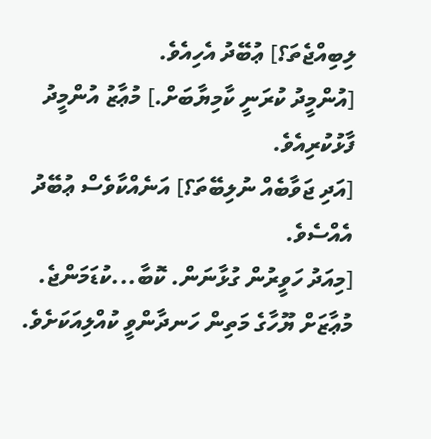ލިބިއްޖެތަ؟] ޢުބޭދު އެހިއެވެ.
[އުންމީދު ކުރަނީ ކާމިޔާބަށް.] މުޢާޒު އުންމީދު ފާޅުކުރިއެވެ.
[އަދި ޖަވާބެއް ނުލިބޭތަ؟] އަނެއްކާވެސް ޢުބޭދު އެއްސެވެ.
[މިއަދު ހަވީރުން ގުޅާނަން. ކޮބާ...ކުޑަމަންޖެ. މުޢާޒަށް ޔޫހާގެ މަތިން ހަނދާންވީ ކުއްލިއަކަށެވެ.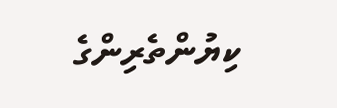ކިޔުންތެރިންގެ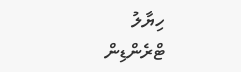ހިޔާލު
ޓްރެންޑިން